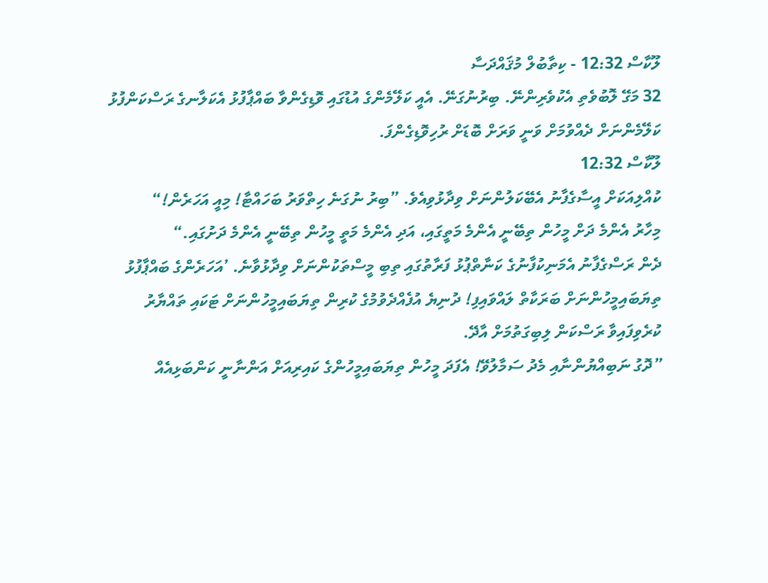ލޫކާސް 12:32 - ކިތާބުލް މުޤައްދަސާ
32 މަގޭ ލޮބުވެތި އެކުވެރިންނޭ. ބިރުނުގަނޭ. އެއީ ކަލޭމެންގެ އުޑުގައި ވޮޑިގެންވާ ބައްޕާފުޅު އެކަލާނގެ ރަސްކަންފުޅު ކަލޭމެންނަށް ދެއްވުމަށް ވަނީ ވަރަށް ބޮޑަށް ރުހިވޮޑިގެންފަ.
ލޫކާސް 12:32
ކުއްލިއަކަށް އީސާގެފާނު އެބޭކަލުންނަށް ވިދާޅުވިއެވެ. ”ބިރު ނުގަނެ ހިތްވަރު ބަހައްޓާ! މިއީ އަހަރެން!“
މިހާރު އެންމެ ދަށް މީހުން ތިބޭނީ އެންމެ މަތީގައި، އަދި އެންމެ މަތީ މީހުން ތިބޭނީ އެންމެ ދަށުގައި.“
ދެން ރަސްގެފާނު އެމަނިކުފާނުގެ ކަނާތްޕުޅު ފަރާތުގައި ތިބި މީސްތަކުންނަށް ވިދާޅުވާނެ. ’އަހަރެންގެ ބައްޕާފުޅު ތިޔަބައިމީހުންނަށް ބަރަކާތް ލައްވައިފި! ދުނިޔެ އުފެއްދެވުމުގެ ކުރިން ތިޔަބައިމީހުންނަށް ޓަކައި ތައްޔާރު ކުރެވިފައިވާ ރަސްކަން ލިބިގަތުމަށް އާދޭ.
”ދޮގު ނަބިއްޔުންނާއި މެދު ސަމާލުވޭ! އެފަދަ މީހުން ތިޔަބައިމީހުންގެ ކައިރިއަށް އަންނާނީ ކަންބަޅިއެއް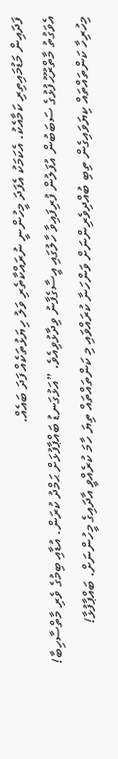ފަދައިން މަޑުމައިތިރި ކަމާއެކު. އެކަމަކު އެފަދަ މީހުންނީ ނުރައްކާތެރި ވަލު ހިޔަޅުތަކެއް ފަދަ ބައެއް.
އެވަގުތު މާތްރޫޙުފުޅުގެ ސަބަބުން އުފަލުން ފުރިފައިވާ ހާލުގައި އީސާގެފާނު ވިދާޅުވިއެވެ. ”އަޅުގަނޑު ބައްޕާފުޅަށް ޙަމްދު ކުރަން. އުޑާއި ބިމުގެ ވެރި މާތްސާހިބާ! މިހުރިހާ ކަންތައްތައް ކިޔަވައިގެން ތިބި ބުއްދިވެރިންނަށް ވަންހަނާ ކުރައްވައި މި ކަންތައްތައް ތިޔަ ހާމަ ކުރެއްވީ އާދައިގެ މީހުންނަށް. ބައްޕާފުޅާ!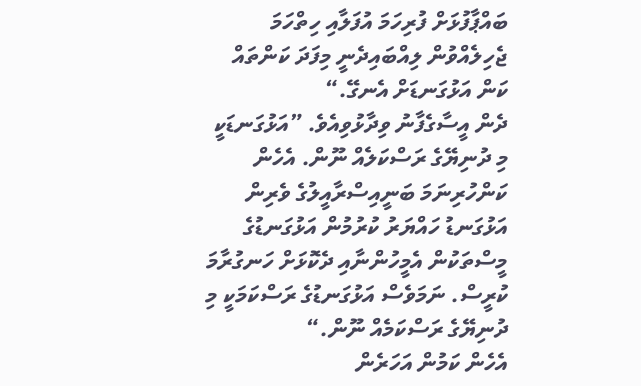ބައްޕާފުޅަށް ފުރިހަމަ އުފަލާއި ހިތްހަމަ ޖެހިލެއްވުން ލިއްބައިދެނީ މިފަދަ ކަންތައް ކަން އަޅުގަނޑަށް އެނގޭ.“
ދެން އީސާގެފާނު ވިދާޅުވިއެވެ. ”އަޅުގަނޑަކީ މި ދުނިޔޭގެ ރަސްކަލެއް ނޫން. އެހެން ކަންހުރިނަމަ ބަނީއިސްރާއީލުގެ ވެރިން އަޅުގަނޑު ހައްޔަރު ކުރުމުން އަޅުގަނޑުގެ މީސްތަކުން އެމީހުންނާއި ދެކޮޅަށް ހަނގުރާމަ ކުރީސް. ނަމަވެސް އަޅުގަނޑުގެ ރަސްކަމަކީ މި ދުނިޔޭގެ ރަސްކަމެއް ނޫން.“
އެހެން ކަމުން އަހަރެން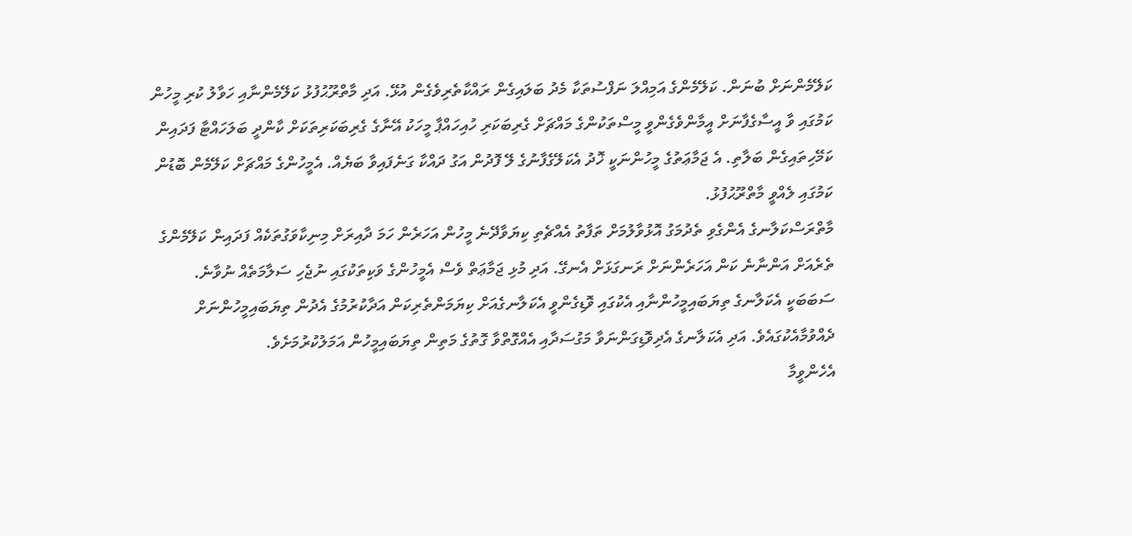ކަލޭމެންނަށް ބުނަން. ކަލޭމެންގެ އަމިއްލަ ނަފްސުތަކާ މެދު ބަލައިގެން ރައްކާތެރިވެގެން އުޅޭ. އަދި މާތްރޫޙުފުޅު ކަލޭމެންނާއި ހަވާލު ކުރި މީހުން ކަމުގައި ވާ އީސާގެފާނަށް އީމާންވެގެންވީ މީސްތަކުންގެ މައްޗަށް ގެރިބަކަރި ހުއިހައްޕާ މީހަކު އޭނާގެ ގެރިބަކަރިތަކަށް ކާންދީ ބަލަހައްޓާ ފަދައިން ކަމޭހިތައިގެން ބަލާތި. އެ ޖަމާޢަތުގެ މީހުންނަކީ ޚޮދު އެކަލޭގެފާނުގެ ލޭ ފޮދުން އަގު ދައްކާ ގަނެފައިވާ ބަޔެއް. އެމީހުންގެ މައްޗަށް ކަލޭމެން ބޮޑުން ކަމުގައި ލެއްވީ މާތްރޫޙުފުޅު.
މާތްރަސްކަލާނގެ އެންގެވި ތެދުމަގު އޮޅުވާލުމަށް ތަފާތު އެއްޗެތި ކިޔަވާދޭނެ މީހުން އަހަރެން ހަމަ ދާއިރަށް މިނިކާވަގުތަކެއް ފަދައިން ކަލޭމެންގެ ތެރެއަށް އަންނާނެ ކަން އަހަރެންނަށް ރަނގަޅަށް އެނގޭ. އަދި މުޅި ޖަމާޢަތް ވެސް އެމީހުންގެ ވަކިތަކުގައި ނުޖެހި ސަލާމަތެއް ނުވާނެ.
ސަބަބަކީ އެކަލާނގެ ތިޔަބައިމީހުންނާއި އެކުގައި ވޮޑިގެންވީ އެކަލާނގެއަށް ކިޔަމަންތެރިކަން އަދާކުރުމުގެ އެދުން ތިޔަބައިމީހުންނަށް ދެއްވުމާއެކުގައެވެ. އަދި އެކަލާނގެ އެދިވޮޑިގަންނަވާ މަގުސަދާއި އެއްގޮތްވާ ގޮތުގެ މަތިން ތިޔަބައިމީހުން އަމަލުކުރުމަށެވެ.
އެހެންވީމާ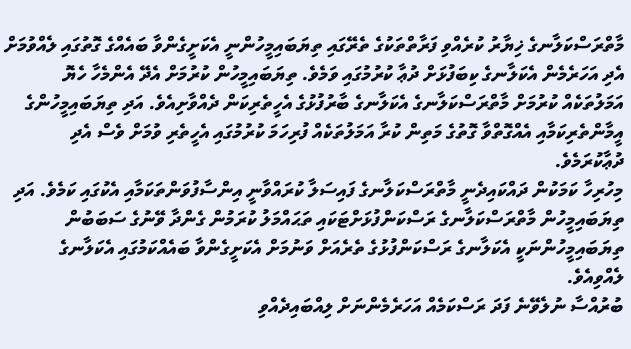މާތްރަސްކަލާނގެ ޚިޔާރު ކުރެއްވި ފަރާތްތަކުގެ ތެރޭގައި ތިޔަބައިމީހުންނީ އެކަށީގެންވާ ބައެއްގެ ގޮތުގައި ލެއްވުމަށް އެދި އަހަރެމެން އެކަލާނގެ ކިބަފުޅަށް ދުޢާ ކުރުމުގައި ވަމެވެ. ތިޔަބައިމީހުން ކުރުމަށް އެދޭ އެންމެހާ ހެޔޮ އަމަލުތަކެއް ކުރުމަށް މާތްރަސްކަލާނގެ އެކަލާނގެ ބާރުފުޅުގެ އެހީތެރިކަން ދެއްވާށިއެވެ. އަދި ތިޔަބައިމީހުންގެ އީމާންތެރިކަމާއި އެއްގޮތްވާ ގޮތުގެ މަތިން ކުރާ އަމަލުތަކެއް ފުރިހަމަ ކުރުމުގައި އެހީތެރި ވުމަށް ވެސް އެދި ދުޢާކުރަމެވެ.
މިހުރިހާ ކަމަކުން ދައްކައިދެނީ މާތްރަސްކަލާނގެ ފައިސަލާ ކުރައްވާނީ އިންސާފުވަންތަކަމާއި އެކުގައި ކަމެވެ. އަދި ތިޔަބައިމީހުން މާތްރަސްކަލާނގެ ރަސްކަންފުޅަށްޓަކައި ތަޙައްމަލު ކުރަމުން ގެންދާ ވޭނުގެ ސަބަބުން ތިޔަބައިމީހުންނަކީ އެކަލާނގެ ރަސްކަންފުޅުގެ ތެރެއަށް ވަނުމަށް އެކަށީގެންވާ ބައެއްކަމުގައި އެކަލާނގެ ލެއްވިއެވެ.
ބުރުއްސާ ނުލެވޭނެ ފަދަ ރަސްކަމެއް އަހަރެމެންނަށް ލިއްބައިދެއްވި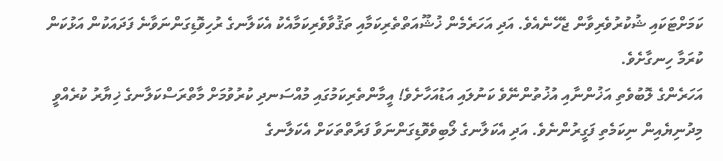ކަމަށްޓަކައި ޝުކުރުވެރިވާން ޖެހޭނެއެވެ. އަދި އަހަރެމެން ޚުޝޫއަތްތެރިކަމާއި ތަޤުވާވެރިކަމާއެކު އެކަލާނގެ ރުހިވޮޑިގަންނަވާނެ ފަދައަކުން އަޅުކަން ކުރަމާ ހިނގާށެވެ.
އަހަރެންގެ ލޮބުވެތި އަޚުންނާއި އުޚުތުންނޭވެ ކަނުލައި އަޑުއަހާށެވެ! އީމާންތެރިކަމުގައި މުއްސަނދި ކުރުވުމަށް މާތްރަސްކަލާނގެ ޚިޔާރު ކުރެއްވީ މިދުނިޔެއިން ނިކަމެތި ފަގީރުންނެވެ. އަދި އެކަލާނގެ ލޯބިވެވޮޑިގަންނަވާ ފަރާތްތަކަށް އެކަލާނގެ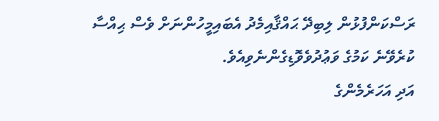ރަސްކަންފުޅުން ލިބިދޭ ޙައްޤާއިމެދު އެބައިމީހުންނަށް ވެސް ޙިއްސާ ކުރެވޭނެ ކަމުގެ ވަޢުދުވެވޮޑިގެންނެވިއެވެ.
އަދި އަހަރެމެންގެ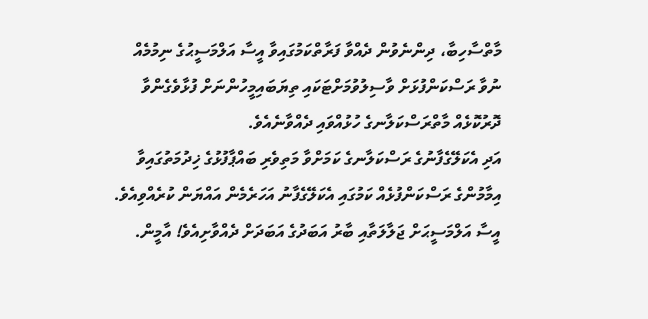މާތްސާހިބާ، ދިންނެވުން ދެއްވާ ފަރާތްކަމުގައިވާ އީސާ އަލްމަސީޙުގެ ނިމުމެއް ނުވާ ރަސްކަންފުޅަށް ވާސިލުވުމަށްޓަކައި ތިޔަބައިމީހުންނަށް ފުޅާވެގެންވާ ދޮރުކޮޅެއް މާތްރަސްކަލާނގެ ހުޅުއްވައި ދެއްވާނެއެވެ.
އަދި އެކަލޭގެފާނުގެ ރަސްކަލާނގެ ކަމަށްވާ މަތިވެރި ބައްޕާފުޅުގެ ޚިދުމަތުގައިވާ އިމާމުންގެ ރަސްކަންފުޅެއް ކަމުގައި އެކަލޭގެފާނު އަހަރެމެން އައްޔަން ކުރެއްވިއެވެ. އީސާ އަލްމަސީޙަށް ޖަލާލަތާއި ބާރު އަބަދުގެ އަބަދަށް ދެއްވާށިއެވެ! އާމީން.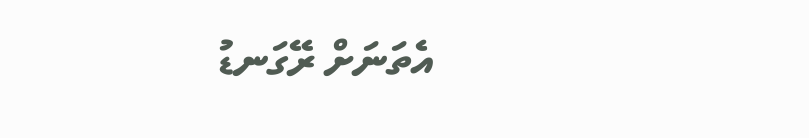އެތަނަށް ރޭގަނޑު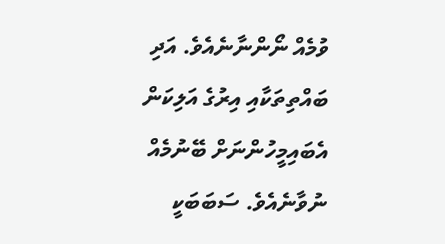ވުމެއް ނޯންނާނެއެވެ. އަދި ބައްތިތަކާއި އިރުގެ އަލިކަން އެބައިމީހުންނަށް ބޭނުމެއް ނުވާނެއެވެ. ސަބަބަކީ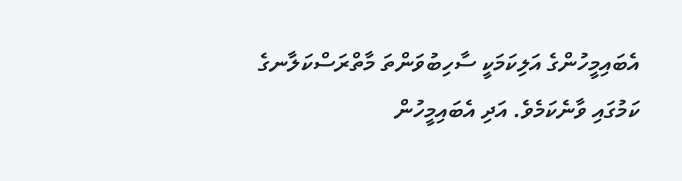އެބައިމީހުންގެ އަލިކަމަކީ ސާހިބުވަންތަ މާތްރަސްކަލާނގެ ކަމުގައި ވާނެކަމެވެ. އަދި އެބައިމީހުން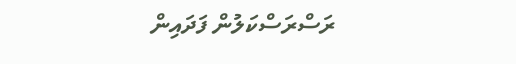ރަސްރަސްކަލުން ފަދައިން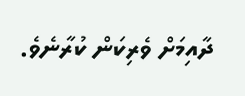ދާއިމަށް ވެރިކަން ކުރާނެވެ.